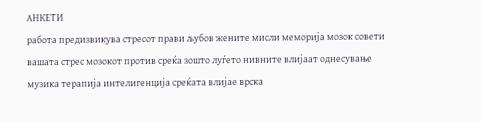АНКЕТИ
работа предизвикува стресот прави љубов жените мисли меморија мозок совети вашата стрес мозокот против среќа зошто луѓето нивните влијаат однесување музика терапија интелигенција среќата влијае врска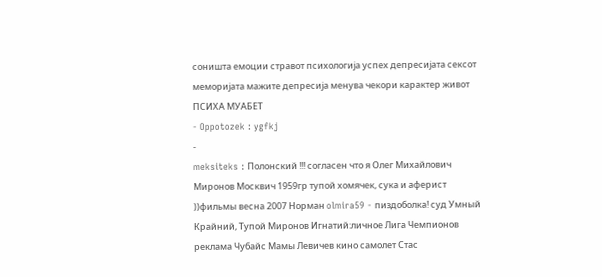соништа емоции стравот психологија успех депресијата сексот меморијата мажите депресија менува чекори карактер живот
ПСИХА МУАБЕТ
- Oppotozek : ygfkj
-
meksiteks : Полонский !!! согласен что я Олег Михайлович Миронов Москвич 1959гр тупой хомячек, сука и аферист
))фильмы весна 2007 Норман olmira59 - пиздоболка! суд Умный Крайний, Тупой Миронов Игнатий:личное Лига Чемпионов реклама Чубайс Мамы Левичев кино самолет Стас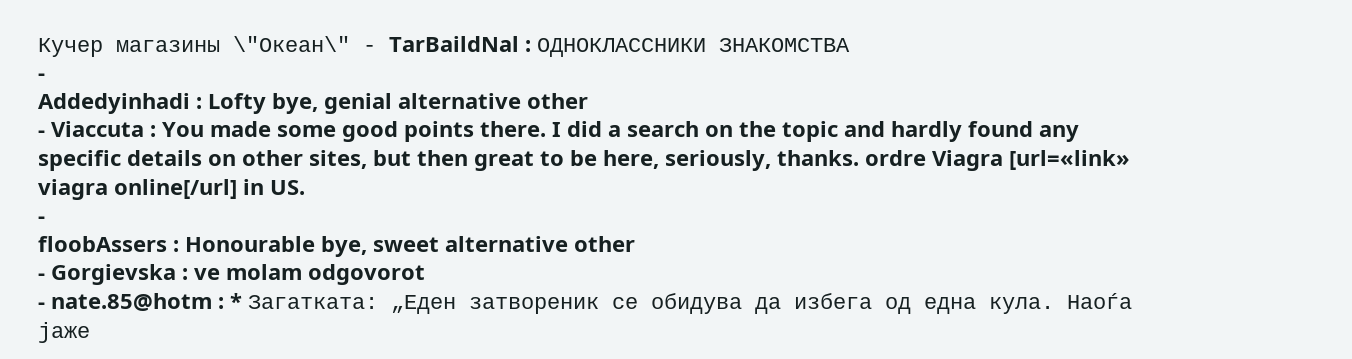Кучер магазины \"Океан\" - TarBaildNal : ОДНОКЛАССНИКИ ЗНАКОМСТВА
-
Addedyinhadi : Lofty bye, genial alternative other
- Viaccuta : You made some good points there. I did a search on the topic and hardly found any specific details on other sites, but then great to be here, seriously, thanks. ordre Viagra [url=«link» viagra online[/url] in US.
-
floobAssers : Honourable bye, sweet alternative other
- Gorgievska : ve molam odgovorot
- nate.85@hotm : * Загатката: „Еден затвореник се обидува да избега од една кула. Наоѓа јаже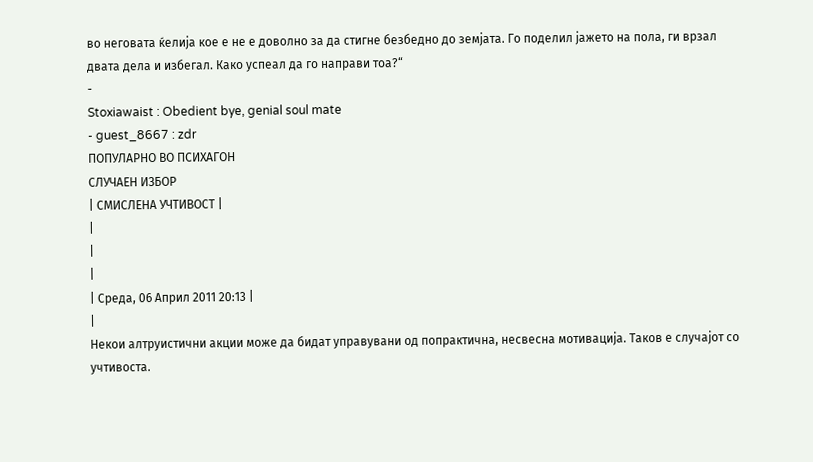во неговата ќелија кое е не е доволно за да стигне безбедно до земјата. Го поделил јажето на пола, ги врзал двата дела и избегал. Како успеал да го направи тоа?“
-
Stoxiawaist : Obedient bye, genial soul mate
- guest_8667 : zdr
ПОПУЛАРНО ВО ПСИХАГОН
СЛУЧАЕН ИЗБОР
| СМИСЛЕНА УЧТИВОСТ |
|
|
|
| Среда, 06 Април 2011 20:13 |
|
Некои алтруистични акции може да бидат управувани од попрактична, несвесна мотивација. Таков е случајот со учтивоста.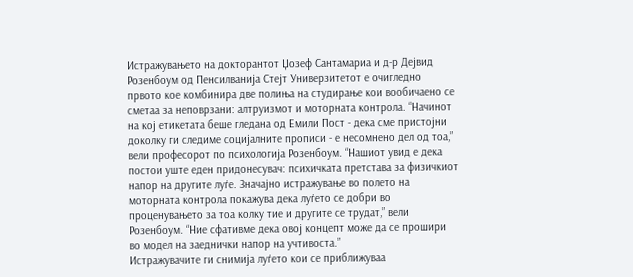Истражувањето на докторантот Џозеф Сантамариа и д-р Дејвид Розенбоум од Пенсилванија Стејт Универзитетот е очигледно првото кое комбинира две полиња на студирање кои вообичаено се сметаа за неповрзани: алтруизмот и моторната контрола. “Начинот на кој етикетата беше гледана од Емили Пост - дека сме пристојни доколку ги следиме социјалните прописи - е несомнено дел од тоа,” вели професорот по психологија Розенбоум. “Нашиот увид е дека постои уште еден придонесувач: психичката претстава за физичкиот напор на другите луѓе. Значајно истражување во полето на моторната контрола покажува дека луѓето се добри во проценувањето за тоа колку тие и другите се трудат,” вели Розенбоум. “Ние сфативме дека овој концепт може да се прошири во модел на заеднички напор на учтивоста.”
Истражувачите ги снимија луѓето кои се приближуваа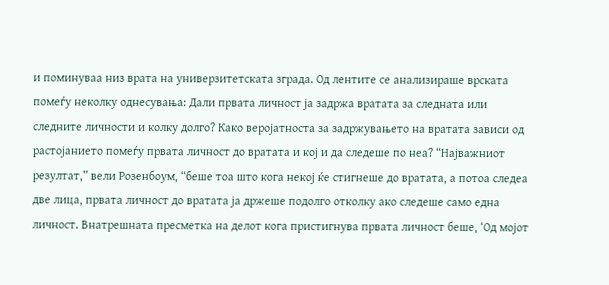и поминуваа низ врата на универзитетската зграда. Од лентите се анализираше врската помеѓу неколку однесувања: Дали првата личност ја задржа вратата за следната или следните личности и колку долго? Како веројатноста за задржувањето на вратата зависи од растојанието помеѓу првата личност до вратата и кој и да следеше по неа? “Најважниот резултат,” вели Розенбоум, “беше тоа што кога некој ќе стигнеше до вратата, а потоа следеа две лица, првата личност до вратата ја држеше подолго отколку ако следеше само една личност. Внатрешната пресметка на делот кога пристигнува првата личност беше, ‘Од мојот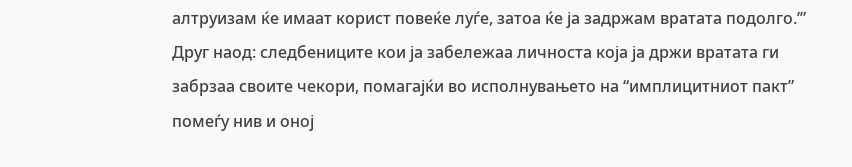алтруизам ќе имаат корист повеќе луѓе, затоа ќе ја задржам вратата подолго.’” Друг наод: следбениците кои ја забележаа личноста која ја држи вратата ги забрзаа своите чекори, помагајќи во исполнувањето на “имплицитниот пакт” помеѓу нив и оној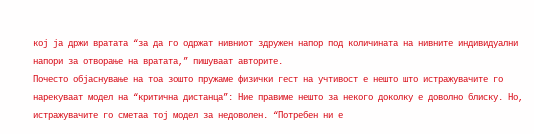кој ја држи вратата “за да го одржат нивниот здружен напор под количината на нивните индивидуални напори за отворање на вратата,” пишуваат авторите.
Почесто објаснување на тоа зошто пружаме физички гест на учтивост е нешто што истражувачите го нарекуваат модел на “критична дистанца”: Ние правиме нешто за некого доколку е доволно блиску. Но, истражувачите го сметаа тој модел за недоволен. “Потребен ни е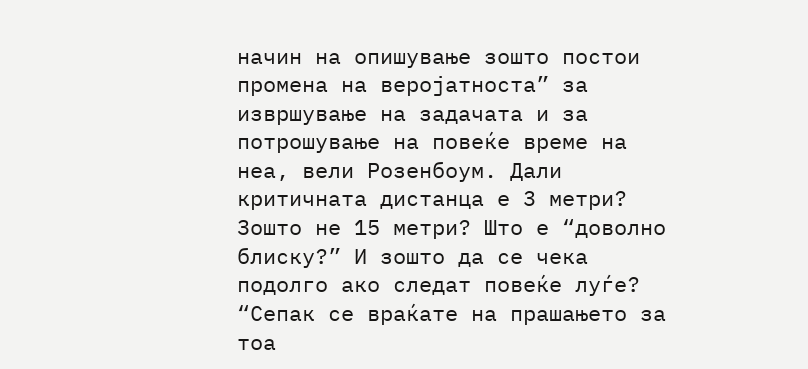начин на опишување зошто постои промена на веројатноста” за извршување на задачата и за потрошување на повеќе време на неа, вели Розенбоум. Дали критичната дистанца е 3 метри? Зошто не 15 метри? Што е “доволно блиску?” И зошто да се чека подолго ако следат повеќе луѓе? “Сепак се враќате на прашањето за тоа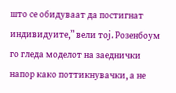што се обидуваат да постигнат индивидуите,” вели тој. Розенбоум го гледа моделот на заеднички напор како поттикнувачки, а не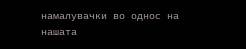намалувачки во однос на нашата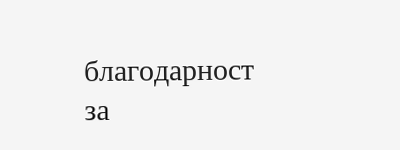благодарност за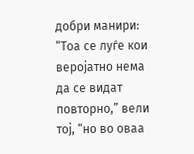добри манири: “Тоа се луѓе кои веројатно нема да се видат повторно,” вели тој, “но во оваа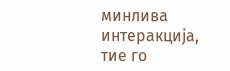минлива интеракција, тие го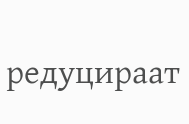редуцираат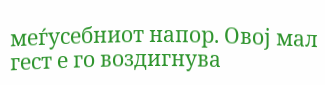меѓусебниот напор. Овој мал гест е го воздигнува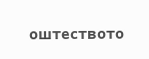оштеството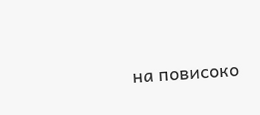на повисоко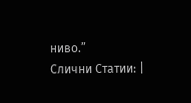ниво.”
Слични Статии: |